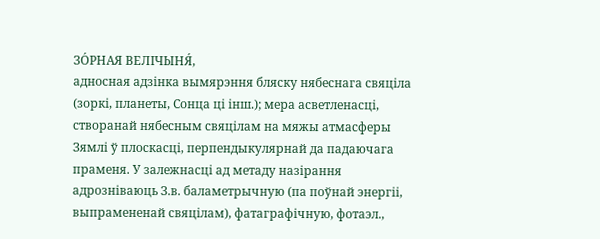ЗО́РНАЯ ВЕЛІЧЫНЯ́,
адносная адзінка вымярэння бляску нябеснага свяціла (зоркі, планеты, Сонца ці інш.); мера асветленасці, створанай нябесным свяцілам на мяжы атмасферы Зямлі ў плоскасці, перпендыкулярнай да падаючага праменя. У залежнасці ад метаду назірання адрозніваюць З.в. баламетрычную (па поўнай энергіі, выпрамененай свяцілам), фатаграфічную, фотаэл.,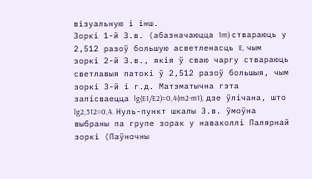візуальную і інш.
Зоркі 1-й З.в. (абазначаюцца 1m) ствараюць у 2,512 разоў большую асветленасць E, чым зоркі 2-й З.в., якія ў сваю чаргу ствараюць светлавыя патокі ў 2,512 разоў большыя, чым зоркі 3-й і г.д. Матэматычна гэта запісваецца lg(E1/E2)=0,4(m2-m1), дзе ўлічана, што lg2,512=0,4. Нуль-пункт шкалы З.в. ўмоўна выбраны па групе зорак у наваколлі Палярнай зоркі (Паўночны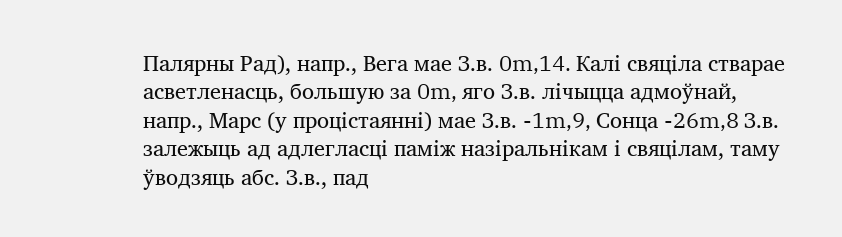Палярны Рад), напр., Вега мае З.в. 0m,14. Калі свяціла стварае асветленасць, большую за 0m, яго З.в. лічыцца адмоўнай, напр., Марс (у процістаянні) мае З.в. -1m,9, Сонца -26m,8 З.в. залежыць ад адлегласці паміж назіральнікам і свяцілам, таму ўводзяць абс. З.в., пад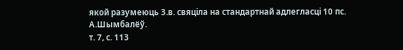якой разумеюць З.в. свяціла на стандартнай адлегласці 10 пс.
А.Шымбалёў.
т. 7, с. 113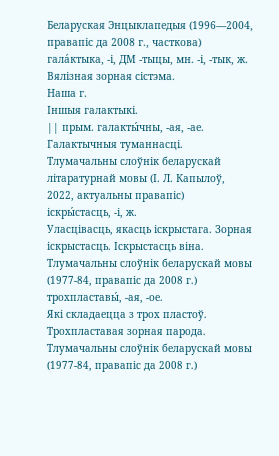Беларуская Энцыклапедыя (1996—2004, правапіс да 2008 г., часткова)
гала́ктыка, -і, ДМ -тыцы, мн. -і, -тык, ж.
Вялізная зорная сістэма.
Наша г.
Іншыя галактыкі.
|| прым. галакты́чны, -ая, -ае.
Галактычныя туманнасці.
Тлумачальны слоўнік беларускай літаратурнай мовы (І. Л. Капылоў, 2022, актуальны правапіс)
іскры́стасць, ‑і, ж.
Уласцівасць, якасць іскрыстага. Зорная іскрыстасць. Іскрыстасць віна.
Тлумачальны слоўнік беларускай мовы (1977-84, правапіс да 2008 г.)
трохпластавы́, ‑ая, ‑ое.
Які складаецца з трох пластоў. Трохпластавая зорная парода.
Тлумачальны слоўнік беларускай мовы (1977-84, правапіс да 2008 г.)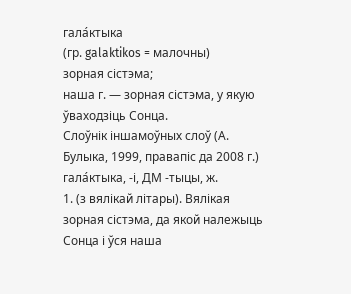гала́ктыка
(гр. galaktikos = малочны)
зорная сістэма;
наша г. — зорная сістэма, у якую ўваходзіць Сонца.
Слоўнік іншамоўных слоў (А. Булыка, 1999, правапіс да 2008 г.)
гала́ктыка, ‑і, ДМ ‑тыцы, ж.
1. (з вялікай літары). Вялікая зорная сістэма, да якой належыць Сонца і ўся наша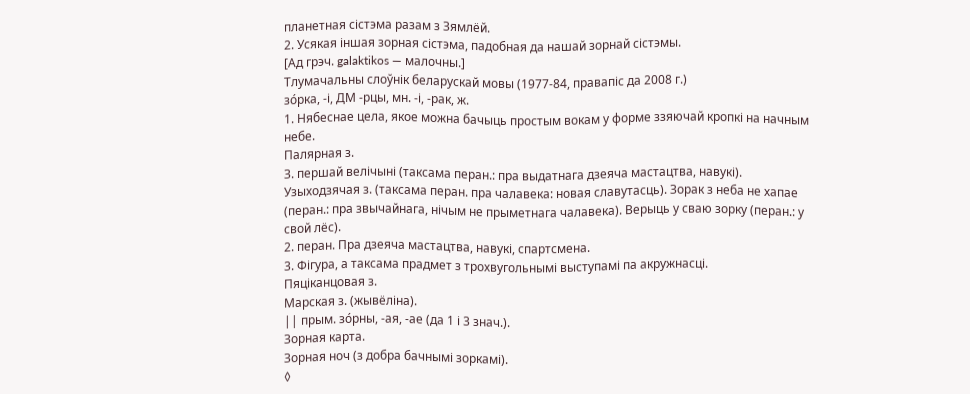планетная сістэма разам з Зямлёй.
2. Усякая іншая зорная сістэма, падобная да нашай зорнай сістэмы.
[Ад грэч. galaktikos — малочны.]
Тлумачальны слоўнік беларускай мовы (1977-84, правапіс да 2008 г.)
зо́рка, -і, ДМ -рцы, мн. -і, -рак, ж.
1. Нябеснае цела, якое можна бачыць простым вокам у форме ззяючай кропкі на начным небе.
Палярная з.
З. першай велічыні (таксама перан.: пра выдатнага дзеяча мастацтва, навукі). Узыходзячая з. (таксама перан. пра чалавека: новая славутасць). Зорак з неба не хапае (перан.: пра звычайнага, нічым не прыметнага чалавека). Верыць у сваю зорку (перан.: у свой лёс).
2. перан. Пра дзеяча мастацтва, навукі, спартсмена.
3. Фігура, а таксама прадмет з трохвугольнымі выступамі па акружнасці.
Пяціканцовая з.
Марская з. (жывёліна).
|| прым. зо́рны, -ая, -ае (да 1 і 3 знач.).
Зорная карта.
Зорная ноч (з добра бачнымі зоркамі).
◊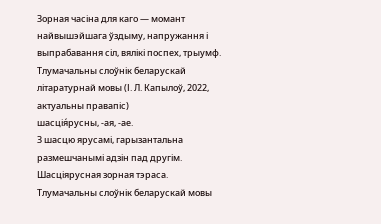Зорная часіна для каго — момант найвышэйшага ўздыму, напружання і выпрабавання сіл, вялікі поспех, трыумф.
Тлумачальны слоўнік беларускай літаратурнай мовы (І. Л. Капылоў, 2022, актуальны правапіс)
шасція́русны, ‑ая, ‑ае.
З шасцю ярусамі, гарызантальна размешчанымі адзін пад другім. Шасціярусная зорная тэраса.
Тлумачальны слоўнік беларускай мовы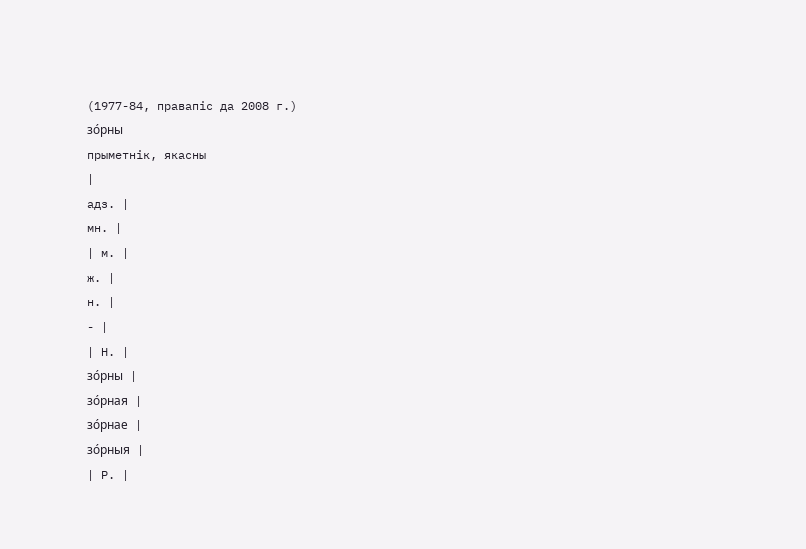(1977-84, правапіс да 2008 г.)
зо́рны
прыметнік, якасны
|
адз. |
мн. |
| м. |
ж. |
н. |
- |
| Н. |
зо́рны |
зо́рная |
зо́рнае |
зо́рныя |
| Р. |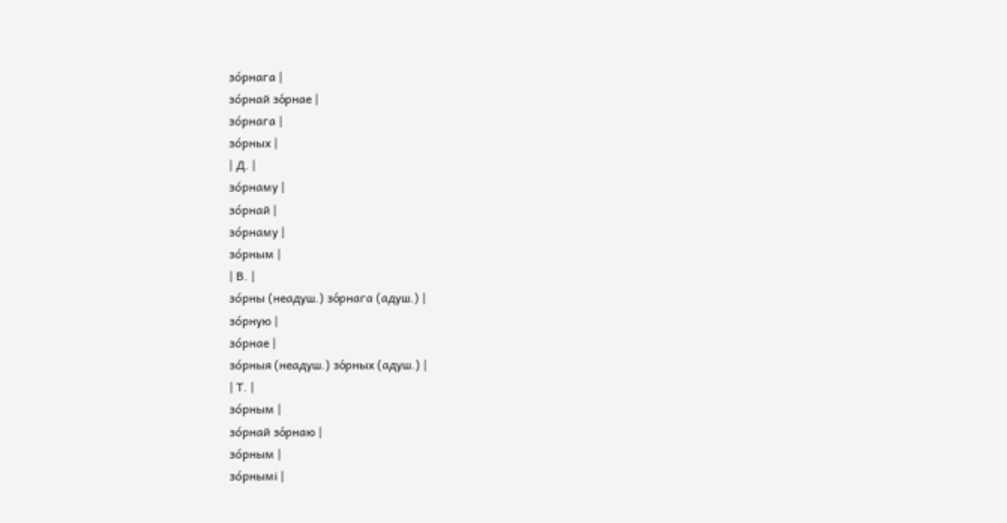зо́рнага |
зо́рнай зо́рнае |
зо́рнага |
зо́рных |
| Д. |
зо́рнаму |
зо́рнай |
зо́рнаму |
зо́рным |
| В. |
зо́рны (неадуш.) зо́рнага (адуш.) |
зо́рную |
зо́рнае |
зо́рныя (неадуш.) зо́рных (адуш.) |
| Т. |
зо́рным |
зо́рнай зо́рнаю |
зо́рным |
зо́рнымі |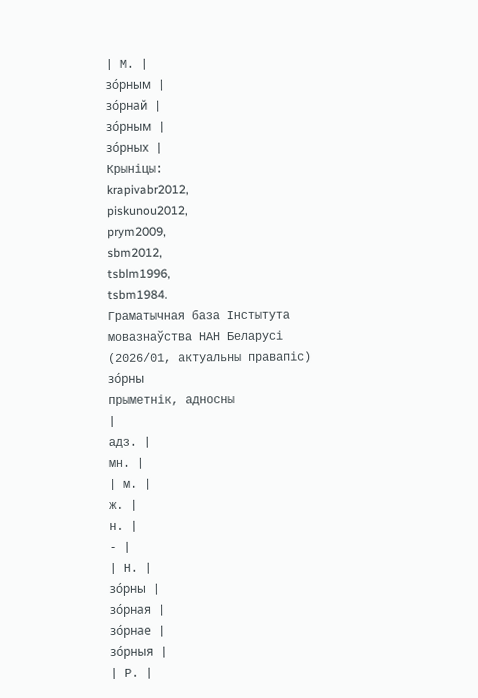| М. |
зо́рным |
зо́рнай |
зо́рным |
зо́рных |
Крыніцы:
krapivabr2012,
piskunou2012,
prym2009,
sbm2012,
tsblm1996,
tsbm1984.
Граматычная база Інстытута мовазнаўства НАН Беларусі (2026/01, актуальны правапіс)
зо́рны
прыметнік, адносны
|
адз. |
мн. |
| м. |
ж. |
н. |
- |
| Н. |
зо́рны |
зо́рная |
зо́рнае |
зо́рныя |
| Р. |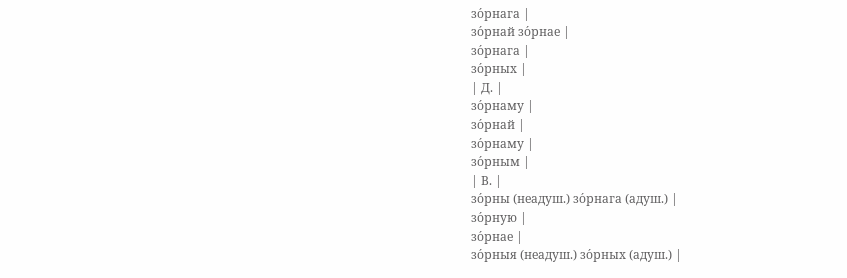зо́рнага |
зо́рнай зо́рнае |
зо́рнага |
зо́рных |
| Д. |
зо́рнаму |
зо́рнай |
зо́рнаму |
зо́рным |
| В. |
зо́рны (неадуш.) зо́рнага (адуш.) |
зо́рную |
зо́рнае |
зо́рныя (неадуш.) зо́рных (адуш.) |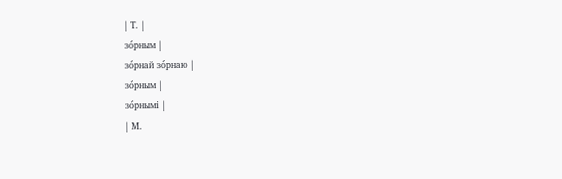| Т. |
зо́рным |
зо́рнай зо́рнаю |
зо́рным |
зо́рнымі |
| М.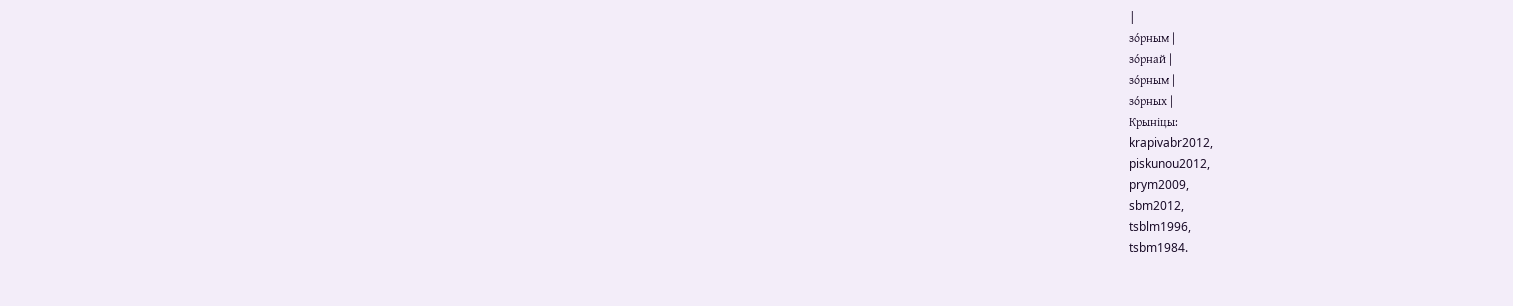|
зо́рным |
зо́рнай |
зо́рным |
зо́рных |
Крыніцы:
krapivabr2012,
piskunou2012,
prym2009,
sbm2012,
tsblm1996,
tsbm1984.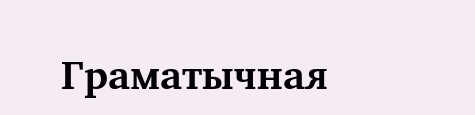Граматычная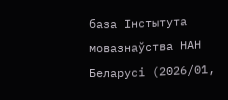база Інстытута мовазнаўства НАН Беларусі (2026/01,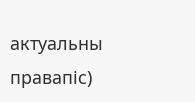актуальны правапіс)